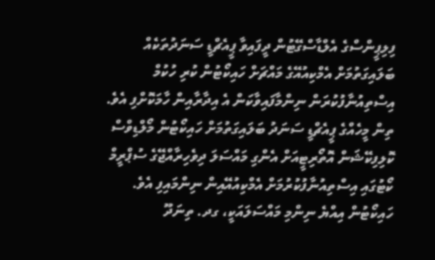ފިލިޕީންސްގެ އެލްޑާސްގޭޓުން ދީފައިވާ ޕީއެޗްޑީ ސަނަދުތަކެއް ބަލައިގަތުމަށް އެމްކިއުއޭގެ މައްޗަށް ހައިކޯޓުން ކުރި ހުކުމް އިސްތިއުނާފުކުރަން ނިންމާފައިވާކަން އެ އިދާރާއިން ހާމަކޮށްފި އެވެ.
ތިން މީހެއްގެ ޕީއެޗްޑީ ސަނަދު ބަލައިގަތުމަށް ހައިކޯޓުން މޯލްޑިވްސް ކޮލިފިކޭޝަން އޮތޯރިޓީއަށް އެންގި މައްސަލަ ދިވެހިރާއްޖޭގެ ސުޕްރީމް ކޯޓުގައި އިސްތިއުނާފުކުރުމަށް އެމްކިއުއޭއިން ނިންމައިފި އެވެ.
ހައިކޯޓުން އިއްޔެ ނިންމި މައްސަލައަކީ، ގދ. ތިނަދޫ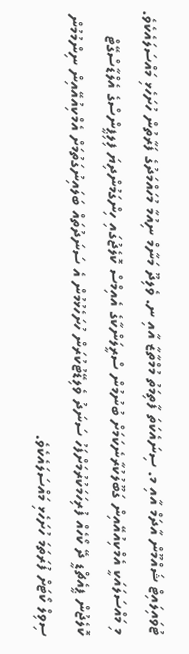ޓުވައިލައިޓް ޝައްމޫން އާދަމް އާއި މ. ސިނައެކަތަ ފާތިމަތު މުމްތާޒާ އާއި ނ. ވެލިދޫ މަނާމް ނިއުމާ މުހައްމަދުގެ ފަރާތުން ހުށަހެޅި މައްސަލައެކެވެ.
މި މައްސަލައަކީ އެމްކިއުއޭއިން ގަބޫލުކުރާނެކަމަށް ބުނުމުން ސްރީލަންކާގެ އެއިމްސް ކޮލެޖުގައި ހިންގަމުންދިޔަ ފިލިޕީންސްގެ އެލްޑާސްގޭޓް ކޮލެޖުން ޕީއެޗްޑީ ދޭ ކޯހެއް ފުރިހަމަކުރުމަށްފަހު ސަނަދު ވެލިޑޭޓުކުރަން ހުށަހެޅުމުން އެ ސަނަދުތައް ބަލައިނުގަތުމަށް އެމްކިއުއޭއިން ނިންމުމުން ސިވިލް ކޯޓަށް ފުރަތަމަ ހުށަހެޅި މައްސަލައެކެވެ.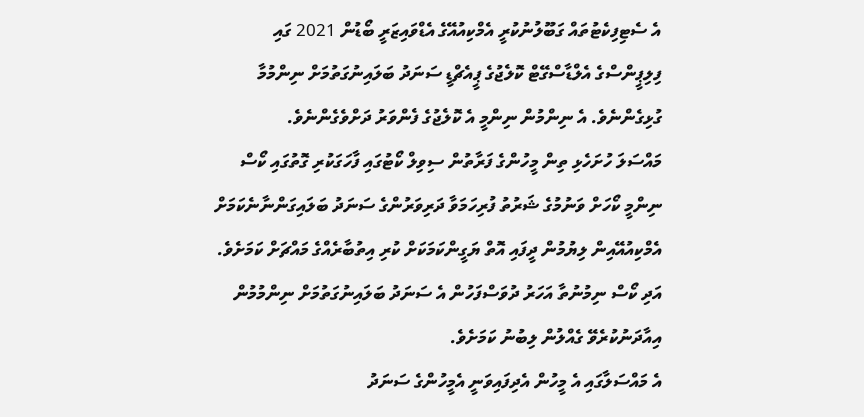އެ ސެޓިފިކެޓުތައް ގަބޫލުނުކުރީ އެމްކިއުއޭގެ އެޑްވައިޒަރީ ބޯޑުން 2021 ގައި ފިލިޕީންސްގެ އެލްޑާސްގޭޓް ކޮލެޖުގެ ޕީއެޗްޑީ ސަނަދު ބަލައިނުގަތުމަށް ނިންމުމާ ގުޅިގެންނެވެ. އެ ނިންމުން ނިންމީ އެ ކޮލެޖުގެ ފެންވަރު ދަށްވެގެންނެވެ.
މައްސަލަ ހުށަހެޅި ތިން މީހުންގެ ފަރާތުން ސިވިލް ކޯޓުގައި ފާހަގަކުރި ގޮތުގައި ކޯސް ނިންމީ ކޯހަށް ވަނުމުގެ ޝަރުތު ފުރިހަމަވާ ދަރިވަރުންގެ ސަނަދު ބަލައިގަންނާނެކަމަށް އެމްކިއުއޭއިން ލިޔުމުން ދީފައި އޮތް ޔަގީންކަމަކަށް ކުރި އިތުބާރެއްގެ މައްޗަށް ކަމަށެވެ. އަދި ކޯސް ނިމުނުތާ އަހަރު ދުވަސްފަހުން އެ ސަނަދު ބަލައިނުގަތުމަށް ނިންމުމުން އިއާދަނުކުރެވޭ ގެއްލުން ލިބުނު ކަމަށެވެ.
އެ މައްސަލާގައި އެ މީހުން އެދިފައިވަނީ އެމީހުންގެ ސަނަދު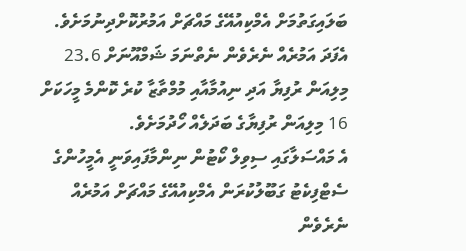ބަލައިގަތުމަށް އެމްކިއުއޭގެ މައްޗަށް އަމުރުކޮށްދިނުމަށެވެ. އެފަދަ އަމުރެއް ނެރެވެން ނެތްނަމަ ޝަމްއޫނަށް 23.6 މިލިއަން ރުފިޔާ އަދި ނިއުމާއާއި މުމްތާޒާ ކުރެ ކޮންމެ މީހަކަށް 16 މިލިއަން ރުފިޔާގެ ބަދަލެއް ހޯދުމަށެވެ.
އެ މައްސަލާގައި ސިވިލް ކޯޓުން ނިންމާފައިވަނީ އެމީހުންގެ ސެޓްފިކެޓު ގަބޫލުކުރަން އެމްކިއުއޭގެ މައްޗަށް އަމުރެއް ނެރެވެން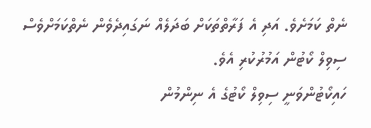ނެތް ކަމަށެވެ. އަދި އެ ފަރާތްތަކަށް ބަދަލެއް ނަގައިދެވެން ނެތްކަމަށްވެސް ސިވިލް ކޯޓުން އަމުރުކުރި އެވެ.
ހައިކޯޓުންވަނީ ސިވިލް ކޯޓުގެ އެ ނިންމުން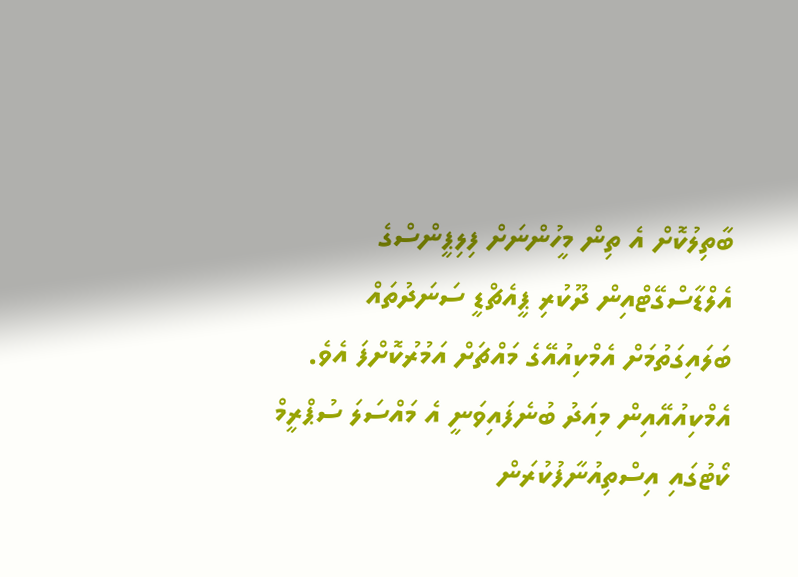ބާތިލުކޮށް އެ ތިން މީހުންނަށް ފިލިޕީންސްގެ އެލްޑާސްގޭޓްއިން ދޫކުރި ޕީއެޗްޑީ ސަނަދުތައް ބަލައިގަތުމަށް އެމްކިއުއޭގެ މައްޗަށް އަމުރުކޮށްފަ އެވެ.
އެމްކިއުއޭއިން މިއަދު ބުނެފައިވަނީ އެ މައްސަލަ ސުޕްރީމް ކޯޓުގައި އިސްތިއުނާފުކުރަން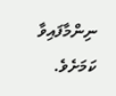ނިންމާފައިވާ ކަމަށެވެ.